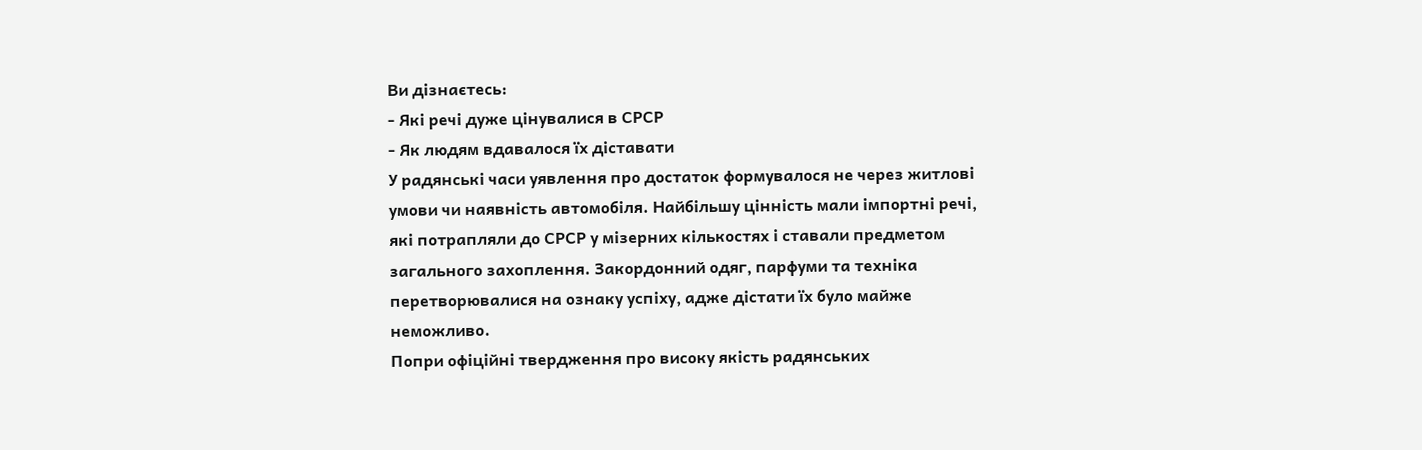Ви дізнаєтесь:
- Які речі дуже цінувалися в СРСР
- Як людям вдавалося їх діставати
У радянські часи уявлення про достаток формувалося не через житлові умови чи наявність автомобіля. Найбільшу цінність мали імпортні речі, які потрапляли до СРСР у мізерних кількостях і ставали предметом загального захоплення. Закордонний одяг, парфуми та техніка перетворювалися на ознаку успіху, адже дістати їх було майже неможливо.
Попри офіційні твердження про високу якість радянських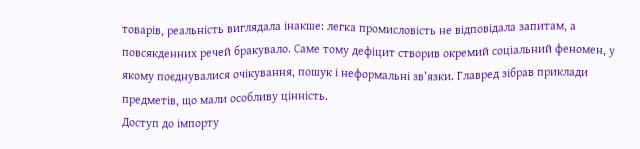товарів, реальність виглядала інакше: легка промисловість не відповідала запитам, а повсякденних речей бракувало. Саме тому дефіцит створив окремий соціальний феномен, у якому поєднувалися очікування, пошук і неформальні зв’язки. Главред зібрав приклади предметів, що мали особливу цінність.
Доступ до імпорту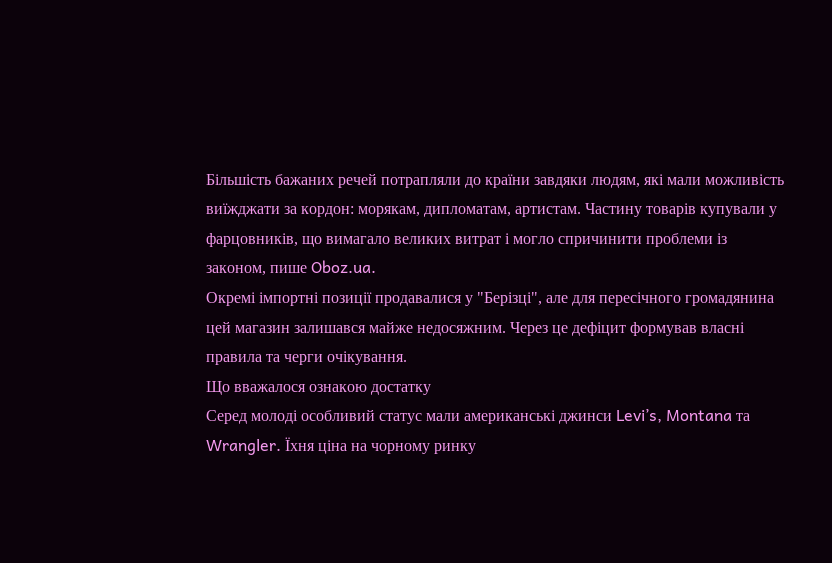Більшість бажаних речей потрапляли до країни завдяки людям, які мали можливість виїжджати за кордон: морякам, дипломатам, артистам. Частину товарів купували у фарцовників, що вимагало великих витрат і могло спричинити проблеми із законом, пише Oboz.ua.
Окремі імпортні позиції продавалися у "Берізці", але для пересічного громадянина цей магазин залишався майже недосяжним. Через це дефіцит формував власні правила та черги очікування.
Що вважалося ознакою достатку
Серед молоді особливий статус мали американські джинси Levi’s, Montana та Wrangler. Їхня ціна на чорному ринку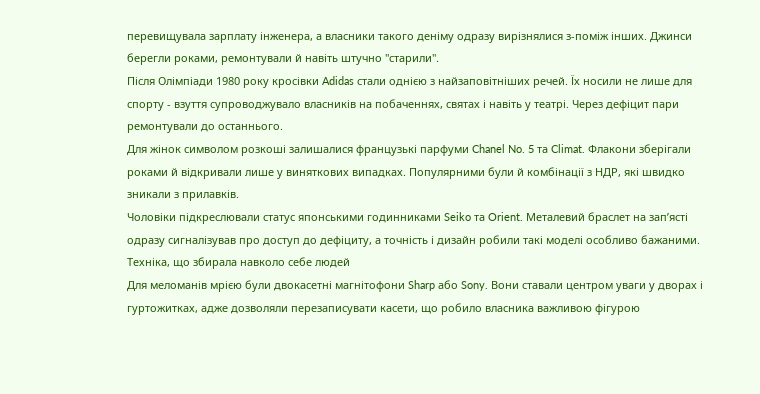перевищувала зарплату інженера, а власники такого деніму одразу вирізнялися з-поміж інших. Джинси берегли роками, ремонтували й навіть штучно "старили".
Після Олімпіади 1980 року кросівки Adidas стали однією з найзаповітніших речей. Їх носили не лише для спорту - взуття супроводжувало власників на побаченнях, святах і навіть у театрі. Через дефіцит пари ремонтували до останнього.
Для жінок символом розкоші залишалися французькі парфуми Chanel No. 5 та Climat. Флакони зберігали роками й відкривали лише у виняткових випадках. Популярними були й комбінації з НДР, які швидко зникали з прилавків.
Чоловіки підкреслювали статус японськими годинниками Seiko та Orient. Металевий браслет на зап’ясті одразу сигналізував про доступ до дефіциту, а точність і дизайн робили такі моделі особливо бажаними.
Техніка, що збирала навколо себе людей
Для меломанів мрією були двокасетні магнітофони Sharp або Sony. Вони ставали центром уваги у дворах і гуртожитках, адже дозволяли перезаписувати касети, що робило власника важливою фігурою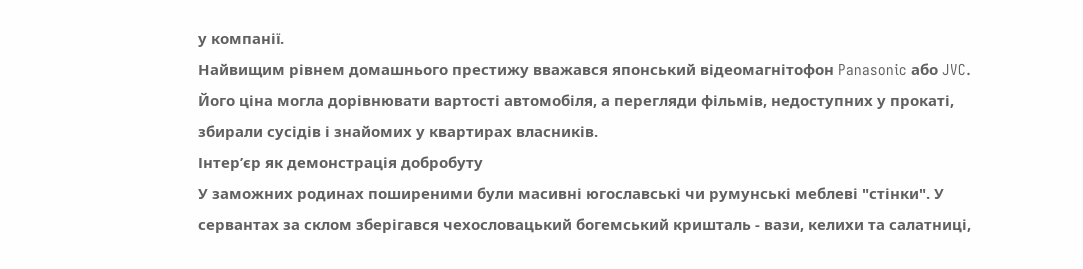у компанії.
Найвищим рівнем домашнього престижу вважався японський відеомагнітофон Panasonic або JVC. Його ціна могла дорівнювати вартості автомобіля, а перегляди фільмів, недоступних у прокаті, збирали сусідів і знайомих у квартирах власників.
Інтер’єр як демонстрація добробуту
У заможних родинах поширеними були масивні югославські чи румунські меблеві "стінки". У сервантах за склом зберігався чехословацький богемський кришталь - вази, келихи та салатниці,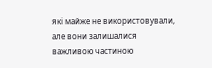які майже не використовували, але вони залишалися важливою частиною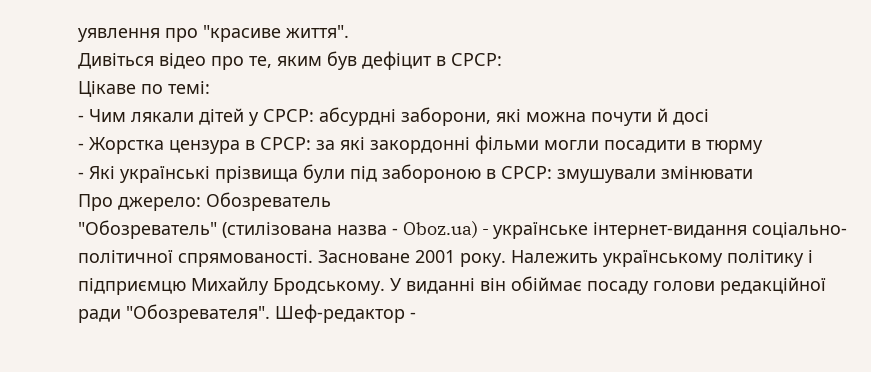уявлення про "красиве життя".
Дивіться відео про те, яким був дефіцит в СРСР:
Цікаве по темі:
- Чим лякали дітей у СРСР: абсурдні заборони, які можна почути й досі
- Жорстка цензура в СРСР: за які закордонні фільми могли посадити в тюрму
- Які українські прізвища були під забороною в СРСР: змушували змінювати
Про джерело: Обозреватель
"Обозреватель" (стилізована назва - Oboz.ua) - українське інтернет-видання соціально-політичної спрямованості. Засноване 2001 року. Належить українському політику і підприємцю Михайлу Бродському. У виданні він обіймає посаду голови редакційної ради "Обозревателя". Шеф-редактор -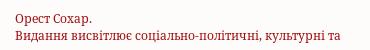Орест Сохар.
Видання висвітлює соціально-політичні, культурні та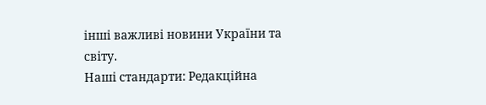інші важливі новини України та світу.
Наші стандарти: Редакційна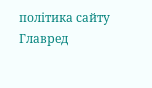політика сайту Главред